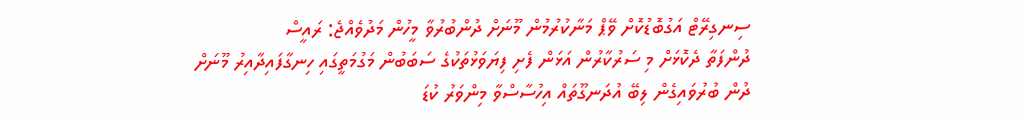ސިނގިރޭޓް އަގުބޮޑުކޮށް ވޭޕް މަނާކުރުމުން މޫނަށް ދުންބުރުވާ މީހުން މަދުވެއްޖެ: ރައީސް
ދުންފަތާ ދެކޮޅަށް މި ސަރުކާރުން އަޅަން ފެށި ފިޔަވަޅުތަކުގެ ސަބަބުން މަގުމަތީގައި ހިނގާފައިދާއިރު މޫނަށް ދުން ބުރުވައިގެން ލިބޭ އުދަނގޫތައް އިހުސާސްވާ މިންވަރު ކުޑަ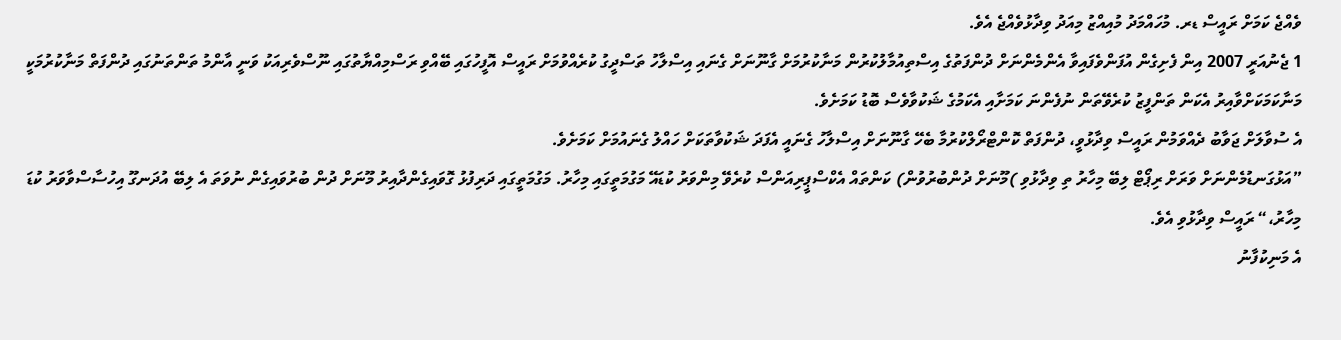ވެއްޖެ ކަމަށް ރައީސް ޑރ. މުހައްމަދު މުއިއްޒު މިއަދު ވިދާޅުވެއްޖެ އެވެ.
1 ޖެނުއަރީ 2007 އިން ފެށިގެން އުފަންވެފައިވާ އެންމެންނަށް ދުންފަތުގެ އިސްތިއުމާލުކުރުން މަނާކުރުމަށް ގާނޫނަށް ގެނައި އިސްލާހު ތަސްދީގު ކުރެއްވުމަށް ރައީސް އޮފީހުގައި ބޭއްވި ރަސްމިއްޔާތުގައި ނޫސްވެރިއަކު ވަނީ އާންމު ތަންތަނުގައި ދުންފަތް މަނާކުރުމަކީ މަނާކަމަކަށްވާއިރު އެކަން ތަންފީޒު ކުރެވޭތަން ނުފެންނަ ކަމަށާއި އެކަމުގެ ޝަކުވާވެސް ބޮޑު ކަމަށެވެ.
އެ ސުވާލަށް ޖަވާބު ދެއްވަމުން ރައީސް ވިދާޅުވީ، ދުންފަތް ކޮންޓްރޯލްކުރުމާ ބެހޭ ގާނޫނަށް އިސްލާހު ގެނައީ އެފަދަ ޝަކުވާތަކަށް ހައްލު ގެނައުމަށް ކަމަށެވެ.
”އަޅުގަނޑުމެންނަށް ވަރަށް ރިޕޯޓް ލިބޭ މިހާރު ތި ވިދާޅުވި )މޫނަށް ދުންބުރުވުން) ކަންތައް އެކްސްޕީރިއަންސް ކުރެވޭ މިންވަރު ކުޑައޭ މަގުމަތީގައި މިހާރު. މަގުމަތީގައި ދަރިފުޅު ގޮވައިގެންދާއިރު މޫނަށް ދުން ބުރުވައިގެން ނުވަތަ އެ ލިބޭ އުދަނގޫ އިހުސާސްވާވަރު ކުޑަ މިހާރު،“ ރައީސް ވިދާޅުވި އެވެ.
އެ މަނިކުފާނު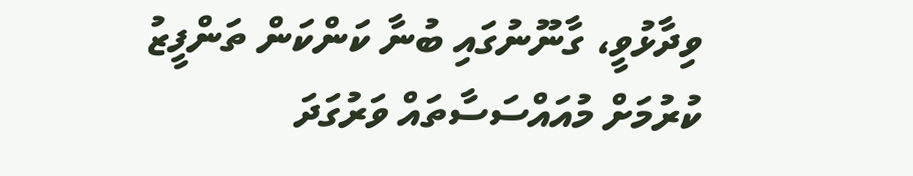ވިދާޅުވީ، ގާނޫނުގައި ބުނާ ކަންކަން ތަންފީޒު ކުރުމަށް މުއައްސަސާތައް ވަރުގަދަ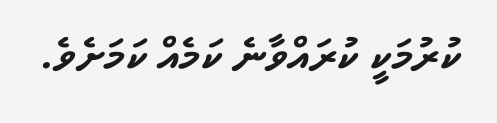ކުރުމަކީ ކުރައްވާނެ ކަމެއް ކަމަށެވެ.